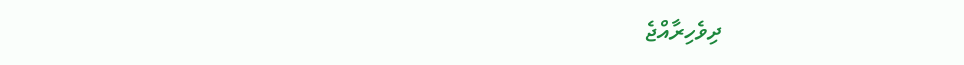ދިވެހިރާއްޖެ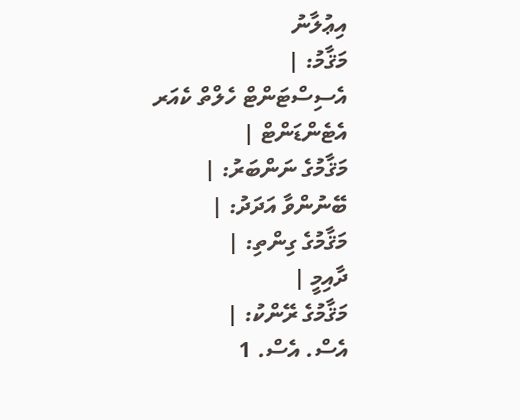އިޢުލާނު
މަޤާމު: |
އެސިސްޓަންޓް ހެލްތް ކެއަރ އެޓެންޑަންޓް |
މަޤާމުގެ ނަންބަރު: |
ބޭނުންވާ އަދަދު: |
މަޤާމުގެ ގިންތި: |
ދާއިމީ |
މަޤާމުގެ ރޭންކު: |
އެސް. އެސް. 1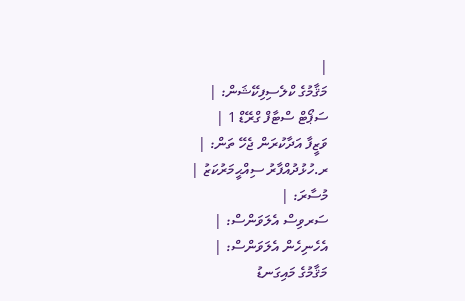|
މަޤާމުގެ ކްލެސިފިކޭޝަން: |
ސަޕޯޓް ސްޓާފް ގްރޭޑް 1 |
ވަޒީފާ އަދާކުރަން ޖެހޭ ތަން: |
ރ.ހުޅުދުއްފާރު ސިއްޙީމަރުކަޒު |
މުސާރަ: |
ސަރވިސް އެލަވަންސް: |
އެހެނިހެން އެލަވަންސް: |
މަޤާމުގެ މައިގަނޑު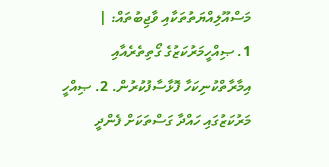މަސްއޫލިއްޔަތުތަކާއި ވާޖިބުތައް: |
1. ޞިއްހީމަރުކަޒުގެ ގޯތިތެރެއާއި އިމާރާތްކުނިކަހާ ފޮޅާސާފުކުރުން. 2. ޞިއްހީ މަރުކަޒުގައި ހައްދާ ގަސްތަކަށް ފެންދީ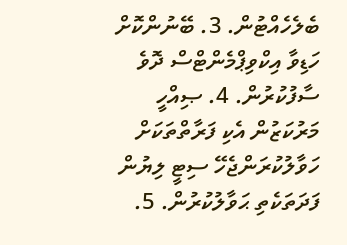ބެލެހެއްޓުން. 3. ބޭނުންކޮށް ހަޑިވާ އިކްވިޕްމެންޓްސް ދޮވެ ސާފުކުރުން. 4. ޞިއްހީ މަރުކަޒުން އެކި ފަރާތްތަކަށް ހަވާލުކުރަންޖެހޭ ސިޓީ ލިޔުން ފަދަތަކެތި ޙަވާލުކުރުން. 5.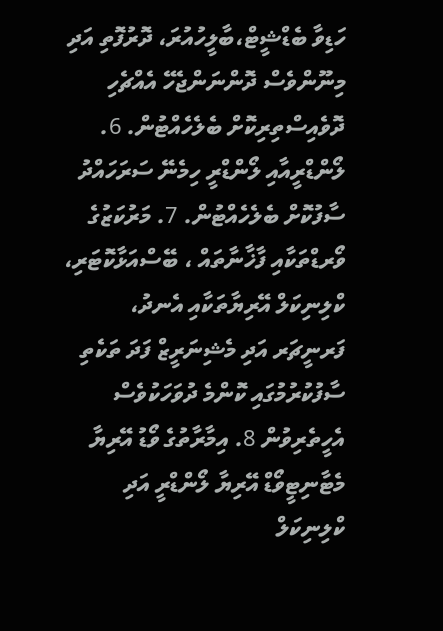ހަޑިވާ ބެޑްޝީޓް،ބާލީހުއުރަ، ދޮރުފޮތި އަދި މިނޫންވެސް ދޮންނަންޖެހޭ އެއްޗެހި ދޮވެއިސްތިރިކޮށް ބެލެހެއްޓުން. 6. ލޯންޑްރީއާއި ލޯންޑްރީ ހިމެނޭ ސަރަހައްދު ސާފުކޮށް ބެލެހެއްޓުން. 7. މަރުކަޒުގެ ވޯރޑްތަކާއި ފާޚާނާތައް ، ބޭސްއަޅާކޮޓަރި، ކްލިނިކަލް އޭރިޔާތަކާއި އެނދު، ފަރނީޗަރ އަދި މެޝިނަރީޒް ފަދަ ތަކެތި ސާފުކުރުމުގައި ކޮންމެ ދުވަހަކުވެސް އެހީތެރިވުން 8. އިމާރާތުގެ ވޯޑު އޭރިޔާ މެޓާނިޓީވޯޑް އޭރިޔާ ލޯންޑްރީ އަދި ކްލިނިކަލް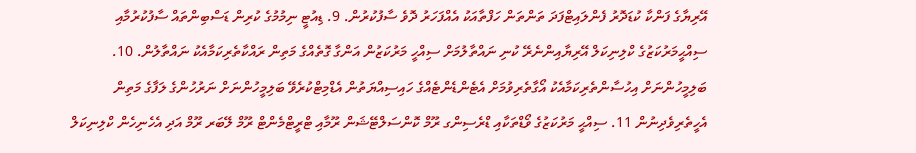އޭރިޔާގެ ފަންކާ ކުޑަދޮރު ފެންލައިޓްފަދަ ތަންތަން ހަފްތާއަކު އެއްފަހަރު ދޮވެ ސާފުކުރުން. 9. ޑިއުޓީ ނިމުމުގެ ކުރިން ޑަސްބިންތައް ސާފުކުރުމާއި ސިއްޙީމަރުކަޒުގެ ކްލިނިކަލް އޭރިޔާއިންނެރޭ ކުނި ނައްތާލުމަށް ސިއްހީ މަރުކަޒުން އަންގާ ގޮތެއްގެ މަތިން ރައްކާތެރިކަމާއެކު ނައްތާލުން. 10. ބަލިމީހުންނަށް އިހުސާންތެރިކަމާއެކު އޯގާތެރިވުމަށް އެޓެންޑެންޓެއްގެ ހައިސިއްޔަތުން އެޑްމިޓްކުރެވޭ ބަލިމީހުންނަށް ނަރުހުންގެ ލަފާގެ މަތިން އެހީތެރިވެދިނުން 11. ސިއްޙީ މަރުކަޒުގެ ވޯޑްތަކާއި ޑްރެސިންގ ރޫމް ކޮންސަލްޓޭޝަން ރޫމާއި ޓްރީޓްމެންޓް ރޫމް ލޭބަރ ރޫމް އަދި އެހެނިހެން ކްލިނިކަލް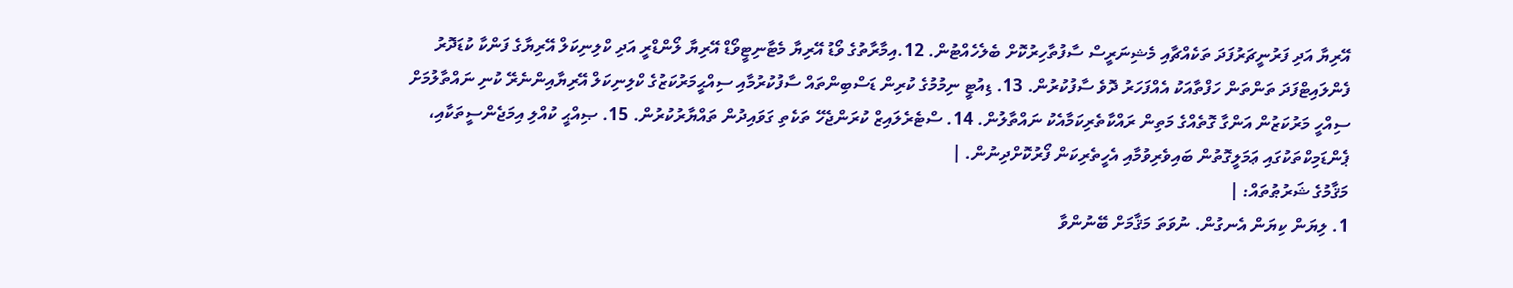އޭރިޔާ އަދި ފަރުނީޗަރުފަދަ ތަކެއްޗާއި މެޝިނަރީސް ސާފުތާހިރުކޮށް ބެލެހެއްޓުން. 12.އިމާރާތުގެ ވޯޑު އޭރިޔާ މެޓާނިޓީވޯޑް އޭރިޔާ ލޯންޑްރީ އަދި ކްލިނިކަލް އޭރިޔާގެ ފަންކާ ކުޑަދޮރު ފެންލައިޓްފަދަ ތަންތަން ހަފްތާއަކު އެއްފަހަރު ދޮވެ ސާފުކުރުން. 13. ޑިއުޓީ ނިމުމުގެ ކުރިން ޑަސްބިންތައް ސާފުކުރުމާއި ސިއްޙީމަރުކަޒުގެ ކްލިނިކަލް އޭރިޔާއިންނެރޭ ކުނި ނައްތާލުމަށް ސިއްހީ މަރުކަޒުން އަންގާ ގޮތެއްގެ މަތިން ރައްކާތެރިކަމާއެކު ނައްތާލުން. 14. ސްޓެރެލައިޒް ކުރަންޖެހޭ ތަކެތި ގަވައިދުން ތައްޔާރުކުރުން. 15. ޞިއްޙީ ކުއްލި އިމަޖެންސީތަކާއި، ޕެންޑަމިކްތަކުގައި ޢަމަލީގޮތުން ބައިވެރިވުމާއި އެހީތެރިކަން ފޯރުކޮށްދިނުން. |
މަޤާމުގެ ޝަރުޠުތައް: |
1. ލިޔަން ކިޔަން އެނގުން. ނުވަތަ މަޤާމަށް ބޭނުންވާ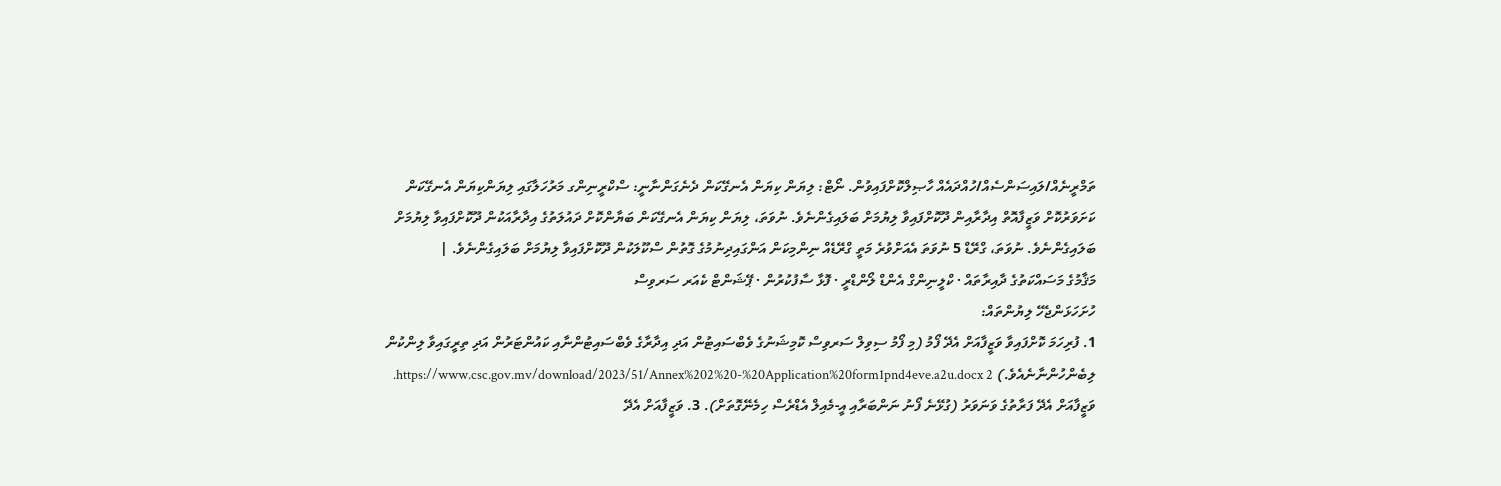ތަމްރީނެއް/ލައިސަންސެއް/ހުއްދައެއް ހާޞިލްކޮށްފައިވުން. ނޯޓް: ލިޔަން ކިޔަން އެނގޭކަން ދެނެގަންނާނީ: ސްކްރީނިންގ މަރުހަލާގައި ލިޔަންކިޔަން އެނގޭކަން ކަށަވަރުކޮށް ވަޒީފާއޮތް އިދާރާއިން ދޫކޮށްފައިވާ ލިޔުމަށް ބަލައިގެންނެވެ. ނުވަތަ، ލިޔަން ކިޔަން އެނގޭކަން ބަޔާންކޮށް ދައުލަތުގެ އިދާރާއަކުން ދޫކޮށްފައިވާ ލިޔުމަށް ބަލައިގެންނެވެ. ނުވަތަ، ގްރޭޑް 5 ނުވަތަ އެއަށްވުރެ މަތީ ގްރޭޑެއް ނިންމިކަން އަންގައިދިނުމުގެ ގޮތުން ސްކޫލަކުން ދޫކޮށްފައިވާ ލިޔުމަށް ބަލައިގެންނެވެ. |
މަޤާމުގެ މަސައްކަތުގެ ދާއިރާތައް · ކްލީނިންގް އެންޑް ލޯންޑްރީ · ފޮޅާ ސާފުކުރުން · ޕޭޝަންޓް ކެއަރ ސަރވިސް
ހުށަހަޅަންޖެހޭ ލިޔުންތައް:
1. ފުރިހަމަ ކޮށްފައިވާ ވަޒީފާއަށް އެދޭ ފޯމު (މި ފޯމު ސިވިލް ސަރވިސް ކޮމިޝަނުގެ ވެބްސައިޓުން އަދި އިދާރާގެ ވެބްސައިޓުންނާއި ކައުންޓަރުން އަދި ތިރީގައިވާ ލިންކުން ލިބެންހުންނާނެއެވެ.) https://www.csc.gov.mv/download/2023/51/Annex%202%20-%20Application%20form1pnd4eve.a2u.docx 2. ވަޒީފާއަށް އެދޭ ފަރާތުގެ ވަނަވަރު (ގުޅޭނެ ފޯނު ނަންބަރާއި އީ-މެއިލް އެޑްރެސް ހިމެނޭގޮތަށް). 3. ވަޒީފާއަށް އެދޭ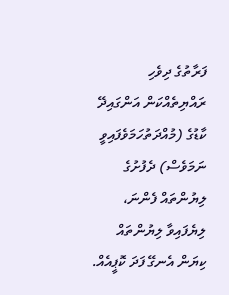ފަރާތުގެ ދިވެހި ރައްޔިތެއްކަން އަންގައިދޭ ކާޑުގެ (މުއްދަތުހަމަވެފައިވީ ނަމަވެސް) ދެފުށުގެ ލިޔުންތައް ފެންނަ، ލިޔެފައިވާ ލިޔުންތައް ކިޔަން އެނގޭ ފަދަ ކޮޕީއެއް.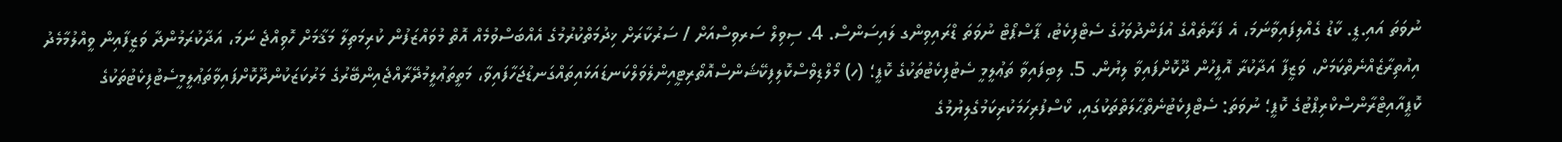ނުވަތަ އައި.ޑީ. ކާޑު ގެއްލިފައިވާނަމަ، އެ ފަރާތެއްގެ އުފަންދުވަހުގެ ސެޓްފިކެޓު، ޕާސްޕޯޓް ނުވަތަ ޑްރައިވިންގ ލައިސަންސް. 4. ސިވިލް ސަރވިސްއަށް / ސަރުކާރަށް ޚިދުމަތްކުރުމުގެ އެއްބަސްވުމެއް އޮތް މުވައްޒަފުން ކުރިމަތިލާ މަޤާމަށް ހޮވިއްޖެ ނަމަ، އަދާކުރަމުންދާ ވަޒީފާއިން ވީއްލުމާމެދު އިއުތިރާޒެއްނެތްކަމަށް، ވަޒީފާ އަދާކުރާ އޮފީހުން ދޫކޮށްފައިވާ ލިޔުން. 5. ލިބިފައިވާ ތަޢުލީމީ ސެޓުފިކެޓުތަކުގެ ކޮޕީ؛ (ހ) މޯލްޑިވްސްކޮލިފިކޭޝަންސްއޮތޯރިޓީއިންލެވަލްކަނޑައަޅައިތައްގަނޑުޖަހާފައިވާ، މަތީތަޢުލީމުދޭރާއްޖެއިންބޭރުގެ މަރުކަޒަކުންދޫކޮށްފައިވާތަޢުލީމީސެޓުފިކެޓުތަކުގެ ކޮޕީއާއިޓްރާންސްކްރިޕްޓުގެ ކޮޕީ؛ ނުވަތަ: ސެޓްފިކެޓުނެތްޙާލަތްތަކުގައި، ކޯސްފުރިހަމަކުރިކަމުގެލިޔުމުގެ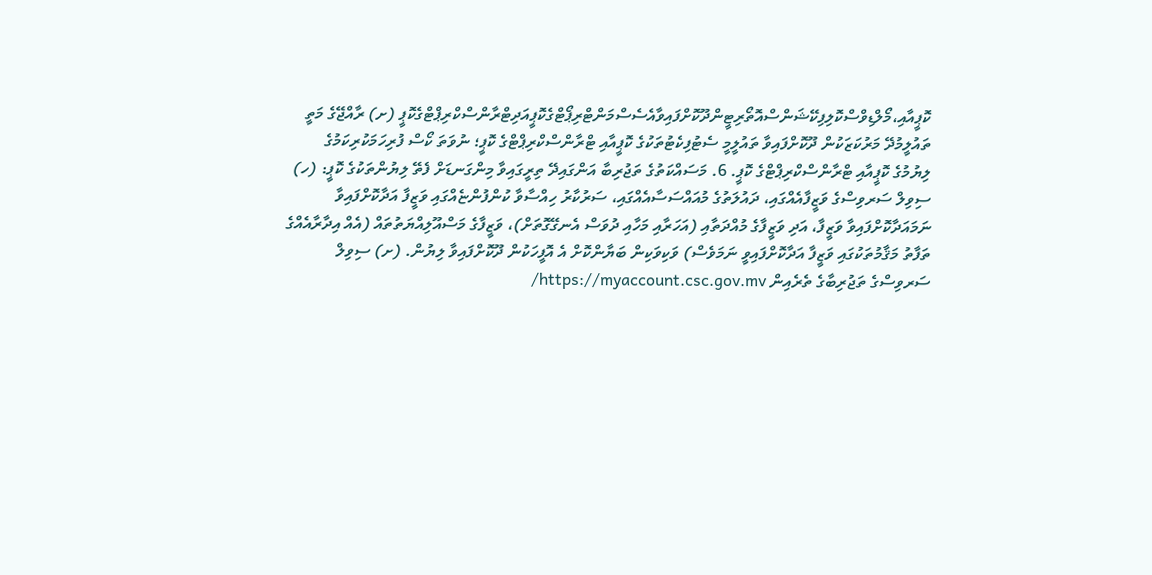ކޮޕީއާއި،މޯލްޑިވްސްކޮލިފިކޭޝަންސްއޮތޯރިޓީންދޫކޮށްފައިވާއެސެސްމަންޓްރިޕޯޓްގެކޮޕީއަދިޓްރާންސްކްރިޕްޓްގެކޮޕީ (ށ) ރާއްޖޭގެ މަތީ ތައުލީމުދޭ މަރުކަޒަކުން ދޫކޮށްފައިވާ ތައުލީމީ ސެޓުފިކެޓުތަކުގެ ކޮޕީއާއި ޓްރާންސްކްރިޕްޓްގެ ކޮޕީ؛ ނުވަތަ ކޯސް ފުރިހަމަކުރިކަމުގެ ލިޔުމުގެ ކޮޕީއާއި ޓްރާންސްކްރިޕްޓްގެ ކޮޕީ. 6. މަސައްކަތުގެ ތަޖުރިބާ އަންގައިދޭ ތިރީގައިވާ މިންގަނޑަށް ފެތޭ ލިޔުންތަކުގެ ކޮޕީ: (ހ) ސިވިލް ސަރވިސްގެ ވަޒީފާއެއްގައި، ދައުލަތުގެ މުއައްސަސާއެއްގައި، ސަރުކާރު ހިއްސާވާ ކުންފުންޏެއްގައި ވަޒީފާ އަދާކޮށްފައިވާ ނަމައަދާކޮށްފައިވާ ވަޒީފާ، އަދި ވަޒީފާގެ މުއްދަތާއި (އަހަރާއި މަހާއި ދުވަސް އެނގޭގޮތަށް)، ވަޒީފާގެ މަސްއޫލިއްޔަތުތައް (އެއް އިދާރާއެއްގެ ތަފާތު މަޤާމުތަކުގައި ވަޒީފާ އަދާކޮށްފައިވީ ނަމަވެސް) ވަކިވަކިން ބަޔާންކޮށް އެ އޮފީހަކުން ދޫކޮށްފައިވާ ލިޔުން. (ށ) ސިވިލް ސަރވިސްގެ ތަޖުރިބާގެ ތެރެއިން https://myaccount.csc.gov.mv/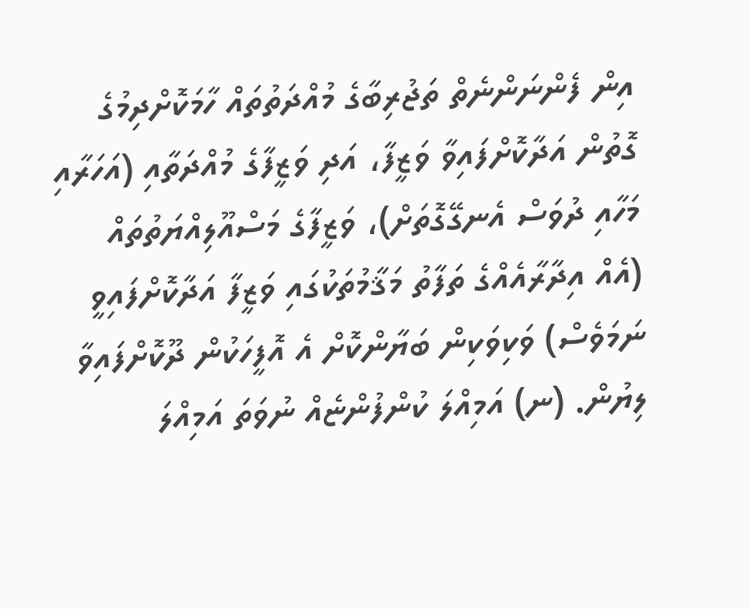އިން ފެންނަންނެތް ތަޖުރިބާގެ މުއްދަތުތައް ހާމަކޮށްދިމުގެ ގޮތުން އަދާކޮށްފައިވާ ވަޒީފާ، އަދި ވަޒީފާގެ މުއްދަތާއި (އަހަރާއި މަހާއި ދުވަސް އެނގޭގޮތަށް)، ވަޒީފާގެ މަސްއޫލިއްޔަތުތައް (އެއް އިދާރާއެއްގެ ތަފާތު މަޤާމުތަކުގައި ވަޒީފާ އަދާކޮށްފައިވީ ނަމަވެސް) ވަކިވަކިން ބަޔާންކޮށް އެ އޮފީހަކުން ދޫކޮށްފައިވާ ލިޔުން. (ނ) އަމިއްލަ ކުންފުންޏެއް ނުވަތަ އަމިއްލަ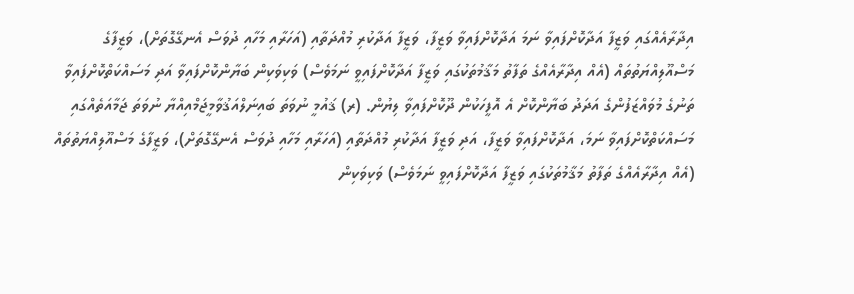އިދާރާއެއްގައި ވަޒީފާ އަދާކޮށްފައިވާ ނަމަ އަދާކޮށްފައިވާ ވަޒީފާ، ވަޒީފާ އަދާކުރި މުއްދަތާއި (އަހަރާއި މަހާއި ދުވަސް އެނގޭގޮތަށް)، ވަޒީފާގެ މަސްއޫލިއްޔަތުތައް (އެއް އިދާރާއެއްގެ ތަފާތު މަޤާމުތަކުގައި ވަޒީފާ އަދާކޮށްފައިވީ ނަމަވެސް) ވަކިވަކިން ބަޔާންކޮށްފައިވާ އަދި މަސައްކަތްކޮށްފައިވާ ތަނުގެ މުވައްޒަފުންގެ އަދަދު ބަޔާންކޮށް އެ އޮފީހަކުން ދޫކޮށްފައިވާ ލިޔުން. (ރ) ޤައުމީ ނުވަތަ ބައިނަލްއަޤުވާމީޖަމްއިއްޔާ ނުވަތަ ޖަމާއަތެއްގައި މަސައްކަތްކޮށްފައިވާ ނަމަ، އަދާކޮށްފައިވާ ވަޒީފާ، އަދި ވަޒީފާ އަދާކުރި މުއްދަތާއި (އަހަރާއި މަހާއި ދުވަސް އެނގޭގޮތަށް)، ވަޒީފާގެ މަސްއޫލިއްޔަތުތައް (އެއް އިދާރާއެއްގެ ތަފާތު މަޤާމުތަކުގައި ވަޒީފާ އަދާކޮށްފައިވީ ނަމަވެސް) ވަކިވަކިން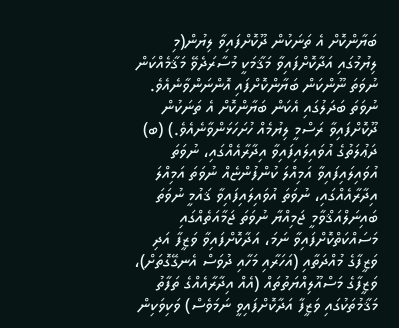ބަޔާންކޮށް އެ ތަނަކުން ދޫކޮށްފައިވާ ލިޔުން(މި ލިޔުމުގައި އަދާކޮށްފައިވާ މަޤާމަކީ މުސާރަދެވޭ މަޤާމެއްކަން ނުވަތަ ނޫންކަން ބަޔާންކޮށްފައި އޮންނަންވާނެއެވެ. ނުވަތަ ބަދަލުގައި އެކަން ބަޔާންކޮށް އެ ތަނަކުން ދޫކޮށްފައިވާ ރަސްމީ ލިޔުމެއް ހުށަހަޅަންވާނެއެވެ.) (ބ) ދަޢުލަތުގެ އުވައިލައިފައިވާ އިދާރާއެއްގައި، ނުވަތަ އުވައިލައިފައިވާ އަމިއްލަ ކުންފުންޏެއް ނުވަތަ އަމިއްލަ އިދާރާއެއްގައި، ނުވަތަ އުވައިލައިފައިވާ ޤައުމީ ނުވަތަ ބައިނަލްއަޤްވާމީ ޖަމިއްޔާ ނުވަތަ ޖަމާއަތެއްގައި މަސައްކަތްކޮށްފައިވާ ނަމަ، އަދާކޮށްފައިވާ ވަޒީފާ އަދި ވަޒީފާގެ މުއްދަތާއި (އަހަރާއި މަހާއި ދުވަސް އެނގޭގޮތަށް)، ވަޒީފާގެ މަސްއޫލިއްޔަތުތައް (އެއް އިދާރާއެއްގެ ތަފާތު މަޤާމުތަކުގައި ވަޒީފާ އަދާކޮށްފައިވީ ނަމަވެސް) ވަކިވަކިން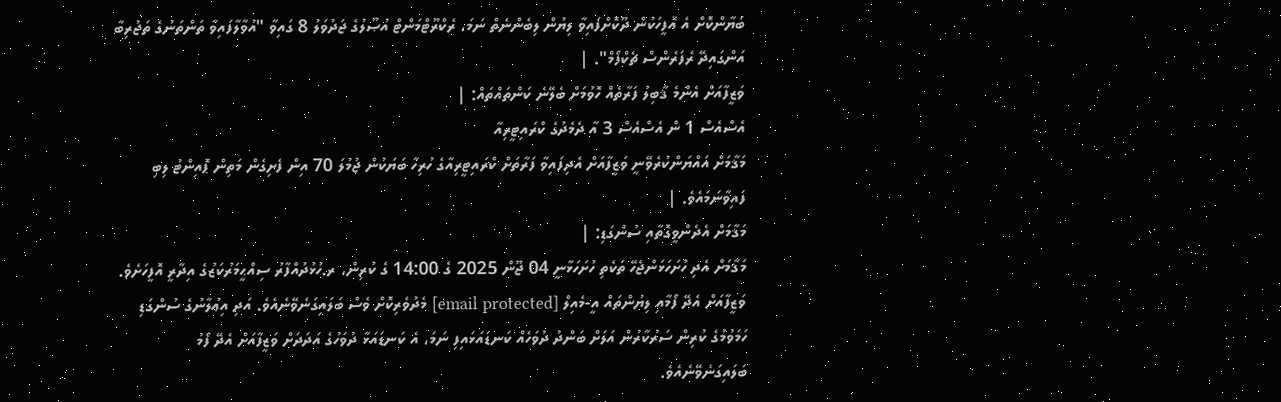ބަޔާންކޮށް އެ އޮފީހަކުން ދޫކޮށްފައިވާ ލިޔުން ލިބެންނެތް ނަމަ، ރެކްރޫޓްމަންޓް އުޞޫލުގެ ޖަދުވަލު 8 ގައިވާ "އުވާލާފައިވާ ތަންތަނުގެ ތަޖުރިބާ އަންގައިދޭ ރެފަރެންސް ޗެކްފޯމް". |
ވަޒީފާއަށް އެންމެ ޤާބިލު ފަރާތެއް ހޮވުމަށް ބެލޭނެ ކަންތައްތައް: |
އެސްއެސް 1 ން އެސްއެސް 3 އާ ދެމެދުގެ ކްރައިޓީރިއާ
މަޤާމަށް އައްޔަންކުރެވޭނީ ވަޒީފާއަށް އެދިފައިވާ ފަރާތަށް ކްރައިޓީރިއާގެ ހުރިހާ ބަޔަކުން ޖުމުލަ 70 އިން ފެށިގެން މަތިން ޕޮއިންޓު ލިބި ފައިވާނަމައެވެ. |
މަޤާމަށް އެދެންވީގޮތާއި ސުންގަޑި: |
މަޤާމަށް އެދި ހުށަހަޅަންޖެހޭ ތަކެތި ހުށަހަޅާނީ 04 ޖޫން 2025 ގެ 14:00 ގެ ކުރިން، ރ.ހުޅުދުއްފާރު ސިއްޙީމަރުކަޒުގެ އިދާރީ އޮފީހަށެވެ. ވަޒީފާއަށް އެދޭ ފޯމާއި ލިޔުންތައް އީ-މެއިލް [email protected] މެދުވެރިކޮށް ވެސް ބަލައިގަނެވޭނެއެވެ. އަދި އިޢުލާނުގެ ސުންގަޑި ހަމަވުމުގެ ކުރިން ސަރުކާރުން އަލަށް ބަންދު ދުވަހެއް ކަނޑައަޅައިފި ނަމަ، އެ ކަނޑައަޅާ ދުވަހުގެ އަދަދަށް ވަޒީފާއަށް އެދޭ ފޯމު ބަލައިގަނެވޭނެއެވެ.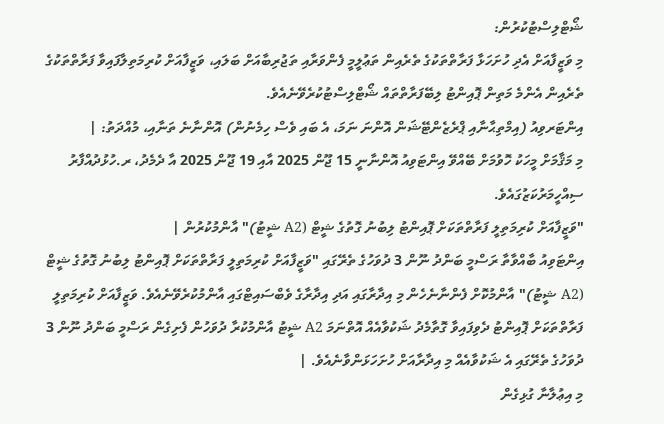ޝޯޓްލިސްޓުކުރުން:
މި ވަޒީފާއަށް އެދި ހުށަހަޅާ ފަރާތްތަކުގެ ތެރެއިން ތަޢުލީމީ ފެންވަރާއި ތަޖުރިބާއަށް ބަލައި، ވަޒީފާއަށް ކުރިމަތިލާފައިވާ ފަރާތްތަކުގެ ތެރެއިން އެންމެ މަތިން ޕޮއިންޓު ލިބޭފަރާތްތައް ޝޯޓްލިސްޓުކުރެވޭނެއެވެ.
އިންޓަރވިއު (އިމްތިޙާނާއި ޕްރެޒެންޓޭޝަން އޮންނަ ނަމަ، އެ ބައި ވެސް ހިމެނުން) އޮންނާނެ ތަނާއި، މުއްދަތު: |
މި މަޤާމަށް މީހަކު ހޮވުމަށް ބޭއްވޭ އިންޓަވިއު އޮންނާނީ 15 ޖޫން 2025 އާއި 19 ޖޫން 2025 އާ ދެމެދު، ރ.ހުޅުދުއްފާރު ސިއްހީމަރުކަޒުގައެވެ.
"ވަޒީފާއަށް ކުރިމަތިލީ ފަރާތްތަކަށް ޕޮއިންޓު ލިބުނު ގޮތުގެ ޝީޓް (A2 ޝީޓު)" އާންމުކުރުން |
އިންޓަވިއު ބާއްވާތާ ރަސްމީ ބަންދު ނޫން 3 ދުވަހުގެ ތެރޭގައި "ވަޒީފާއަށް ކުރިމަތިލީ ފަރާތްތަކަށް ޕޮއިންޓު ލިބުނު ގޮތުގެ ޝީޓް (A2 ޝީޓު)" އާންމުކޮށް ފެންނާނެހެން މި އިދާރާގައި އަދި އިދާރާގެ ވެބްސައިޓްގައި އާންމުކުރެވޭނެއެވެ. ވަޒީފާއަށް ކުރިމަތިލީ ފަރާތްތަކަށް ޕޮއިންޓު ދެވިފައިވާ ގޮތާމެދު ޝަކުވާއެއް އޮތްނަމަ A2 ޝީޓު އާންމުކުރާ ދުވަހުން ފެށިގެން ރަސްމީ ބަންދު ނޫން 3 ދުވަހުގެ ތެރޭގައި އެ ޝަކުވާއެއް މި އިދާރާއަށް ހުށަހަޅަންވާނެއެވެ. |
މި އިޢުލާނާ ގުޅިގެން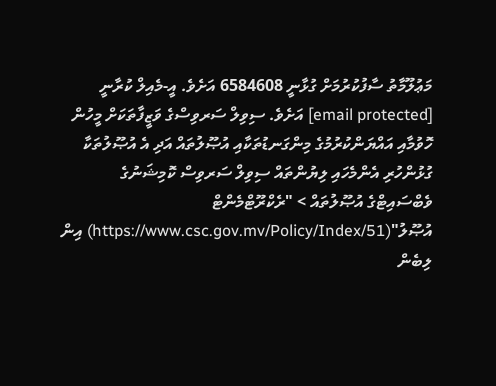މަޢުލޫމާތު ސާފުކުރުމަށް ގުޅާނީ 6584608 އަށެވެ. އީ-މެއިލް ކުރާނީ [email protected] އަށެވެ. ސިވިލް ސަރވިސްގެ ވަޒީފާތަކަށް މީހުން ހޮވުމާއި އައްޔަންކުރުމުގެ މިންގަނޑުތަކާއި އުޞޫލުތައް އަދި އެ އުޞޫލުތަކާ ގުޅުންހުރި އެންމެހައި ލިޔުންތައް ސިވިލް ސަރވިސް ކޮމިޝަނުގެ ވެބްސައިޓްގެ އުޞޫލުތައް > "ރެކްރޫޓްމެންޓް އުޞޫލު"(https://www.csc.gov.mv/Policy/Index/51) އިން ލިބެން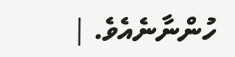ހުންނާނެއެވެ. |